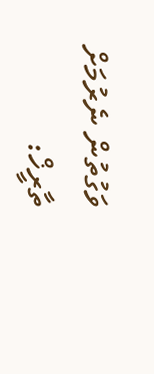ވަގުތުން ނެރުމަށް
ތާރީޚް: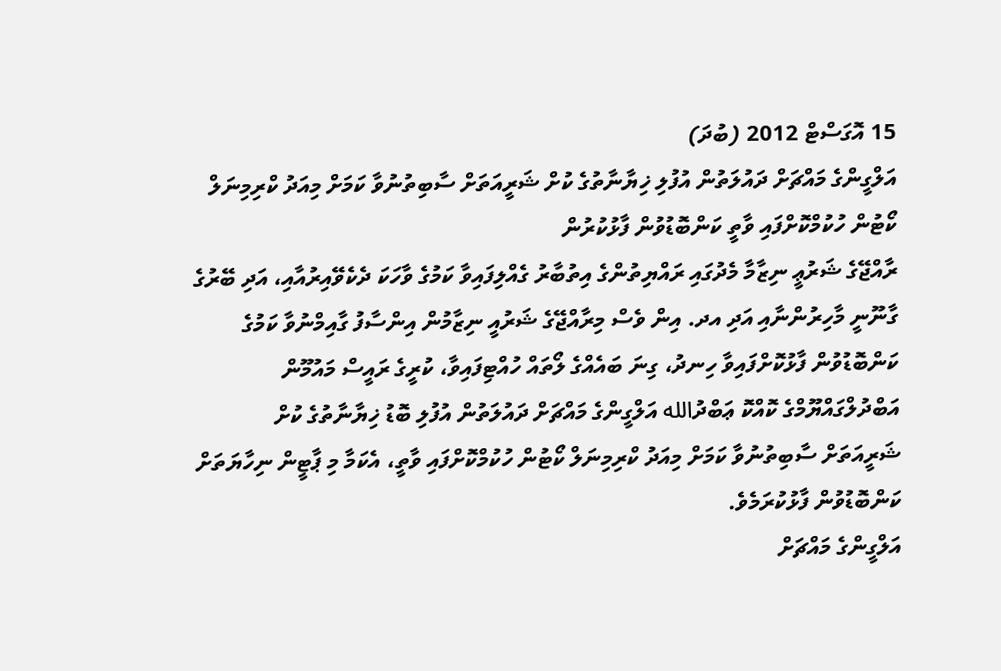15 އޮގަސްޓް 2012 (ބުދަ)
އަލްގީންގެ މައްޗަށް ދައުލަތުން އުފުލި ޚިޔާނާތުގެ ކުށް ޝަރީއަތަށް ސާބިތުނުވާ ކަމަށް މިއަދު ކްރިމިނަލް ކޯޓުން ހުކުމްކޮށްފައި ވާތީ ކަންބޮޑުވުން ފާޅުކުރުން
ރާއްޖޭގެ ޝަރުޢީ ނިޒާމާ މެދުގައި ރައްޔިތުންގެ އިތުބާރު ގެއްލިފައިވާ ކަމުގެ ވާހަކަ ދެކެވޭއިރުއާއި، އަދި ބޭރުގެ ގާނޫނީ މާހިރުންނާއި އަދި އދ. އިން ވެސް މިރާއްޖޭގެ ޝަރުއީ ނިޒާމުން އިންސާފު ގާއިމްނުވާ ކަމުގެ ކަންބޮޑުވުން ފާޅުކޮށްފައިވާ ހިނދު، ގިނަ ބައެއްގެ ލޯތައް ހުއްޓިފައިވާ، ކުރީގެ ރައީސް މައުމޫން އަބްދުލްގައްޔޫމްގެ ކޮއްކޮ ޢަބްދުالله އަލްގީންގެ މައްޗަށް ދައުލަތުން އުފުލި ބޮޑު ޚިޔާނާތުގެ ކުށް ޝަރީއަތަށް ސާބިތުނުވާ ކަމަށް މިއަދު ކްރިމިނަލް ކޯޓުން ހުކުމްކޮށްފައި ވާތީ، އެކަމާ މި ޕާޓީން ނިހާޔަތަށް ކަންބޮޑުވުން ފާޅުކުރަމެވެ.
އަލްގީންގެ މައްޗަށް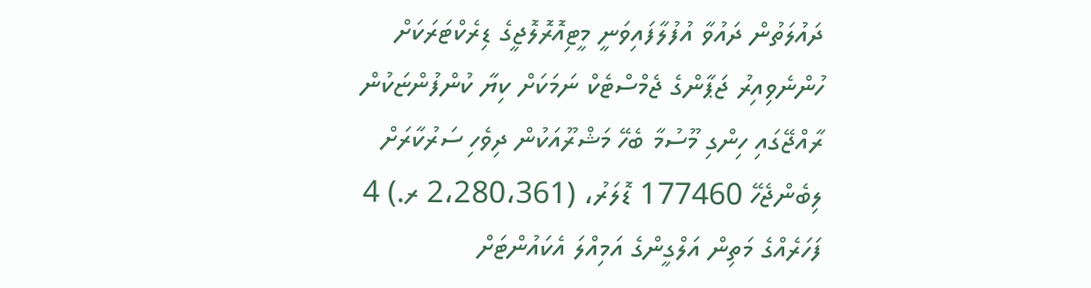ދައުލަތުން ދައުވާ އުފުލާފައިވަނީ މީޓިއޮރޮލޮޖީގެ ޑިރެކްޓަރަކަށް ހުންނެވިއިރު ޖަޕާންގެ ޖެމްސްޓެކް ނަމަކަށް ކިޔާ ކުންފުންޏަކުން ރާއްޖޭގައި ހިންގި މޫސުމާ ބެހޭ މަޝްރޫއަކުން ދިވެހި ސަރުކާރަށް ލިބެންޖެހޭ 177460 ޑޮލަރު، (2،280،361 ރ.) 4 ފަހަރެއްގެ މަތިން އަލްގީންގެ އަމިއްލަ އެކައުންޓަށް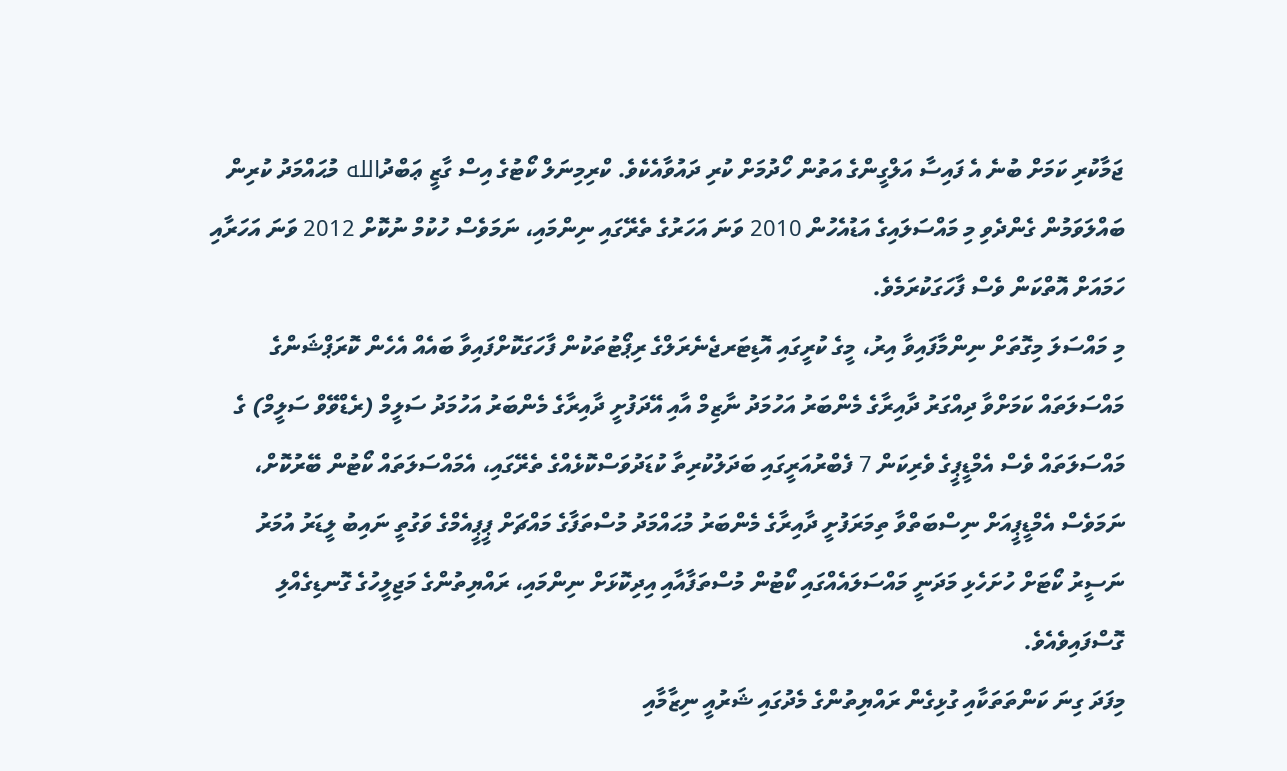ޖަމާކުރި ކަމަށް ބުނެ އެ ފައިސާ އަލްގީންގެ އަތުން ހޯދުމަށް ކުރި ދައުވާއެކެވެ. ކްރިމިނަލް ކޯޓުގެ އިސް ގާޒީ ޢަބްދުالله މުޙައްމަދު ކުރިން ބައްލަވަމުން ގެންދެވި މި މައްސަލައިގެ އަޑުއެހުން 2010 ވަނަ އަހަރުގެ ތެރޭގައި ނިންމައި، ނަމަވެސް ހުކުމް ނުކޮށް 2012 ވަނަ އަހަރާއި ހަމައަށް އޮތްކަން ވެސް ފާހަގަކުރަމެވެ.
މި މައްސަލަ މިގޮތަށް ނިންމާފައިވާ އިރު، މީގެ ކުރީގައި އޮޑިޓަރޖެނެރަލްގެ ރިޕޯޓުތަކުން ފާހަގަކޮށްފައިވާ ބައެއް އެހެން ކޮރަޕްޝަންގެ މައްސަލަތައް ކަމަށްވާ ދިއްގަރު ދާއިރާގެ މެންބަރު އަހުމަދު ނާޒިމް އާއި އޭދަފުށީ ދާއިރާގެ މެންބަރު އަހުމަދު ސަލީމް (ރެޑްވޭވް ސަލީމް) ގެ މައްސަލަތައް ވެސް އެމްޑީޕީގެ ވެރިކަން 7 ފެބްރުއަރީގައި ބަދަލުކުރިތާ ކުޑަދުވަސްކޮޅެއްގެ ތެރޭގައި، އެމައްސަލަތައް ކޯޓުން ބޭރުކޮށް، ނަމަވެސް އެމްޑީޕީއަށް ނިސްބަތްވާ ތިމަރަފުށީ ދާއިރާގެ މެންބަރު މުޙައްމަދު މުސްތަފާގެ މައްޗަށް ޕީޕީއެމްގެ ވަގުތީ ނައިބު ލީޑަރު އުމަރު ނަސީރު ކޯޓަށް ހުށަހެޅި މަދަނީ މައްސަލައެއްގައި ކޯޓުން މުސްތަފާއާއި އިދިކޮޅަށް ނިންމައި، ރައްޔިތުންގެ މަޖިލީހުގެ ގޮނޑިގެއްލި ގޮސްފައިވެއެވެ.
މިފަދަ ގިނަ ކަންތަތަކާއި ގުޅިގެން ރައްޔިތުންގެ މެދުގައި ޝަރުއީ ނިޒާމާއި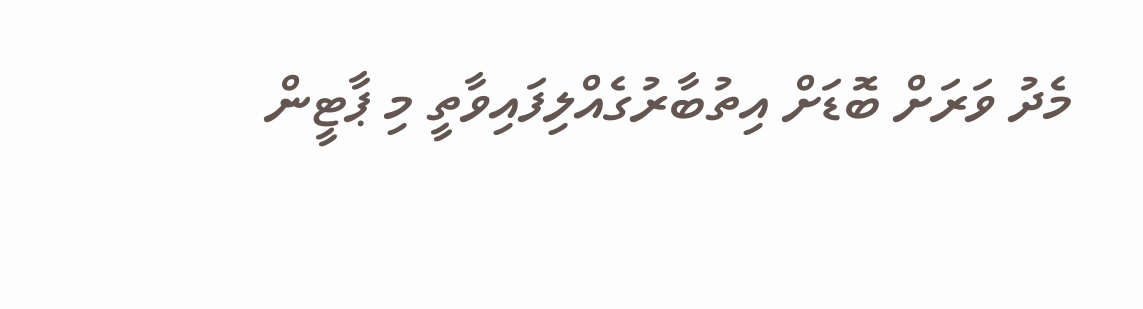މެދު ވަރަށް ބޮޑަށް އިތުބާރުގެއްލިފައިވާތީ މި ޕާޓީން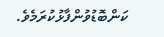ކަންބޮޑުވުންފާޅުކުރަމެވެ.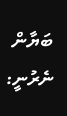ބަޔާން ނެރުނީ: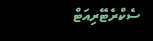ސެކްރެޓޭރިއަޓް